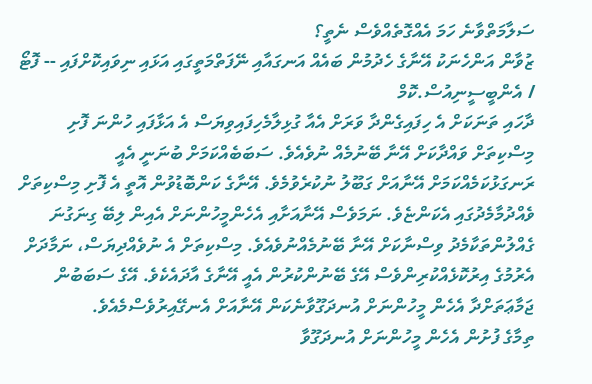ސަލާމަތްވާނެ ހަމަ އެއްގޮތެއްވެސް ނެތީ؟
ޒުވާން އަންހެނަކު އޭނާގެ ހެދުމުން ބައެއް އަނގައާއި ނޭފަތްމަތީގައި އަޅައި ނިވައިކޮށްފައި -- ފޮޓޯ / އެންބީސީނިއުސް.ކޮމް
ދާހައި ތަނަކަށް އެ ހިފައިގެންދާ ވަރަށް އެއާ ގުޅިލާމެހިފައިވިޔަސް އެ އަޅާފައި ހުންނަ ފޮށި މިސްކިތަށް ވައްދާކަށް އޭނާ ބޭނުމެއް ނުވެއެވެ. ސަބަބެއްކަމަށް ބުނަނީ އެއީ ރަނގަޅުކަމެއްކަމަށް އޭނާއަށް ގަބޫލު ނުކުރެވުމެވެ. އޭނާގެ ކަންބޮޑުވުން އޮތީ އެ ފޮށި މިސްކިތަށް ވެއްދުމާމެދުގައި އެކަންޏެވެ. ނަމަވެސް އޭނާއަށާއި އެހެންމީހުންނަށް އެއިން ލިބޭ ގިނަގުނަ ގެއްލުންތަކާމެދު ވިސްނާކަށް އޭނާ ބޭނުމެއްނުވެއެވެ. މިސްކިތަށް އެ ނުވެއްދިޔަސް، ނަމާދަށް އެރުމުގެ އިރުކޮޅެއްކުރިންވެސް އޭގެ ބޭނުންކުރުން އެއީ އޭނާގެ އާދައެކެވެ. އޭގެ ސަބަބުން ޖަމާޢަތަށްދާ އެހެން މީހުންނަށް އުނދަގޫވާނެކަން އޭނާއަށް އެނގޭއިރުވެސްމެއެވެ.
ތިމާގެ ފުށުން އެހެން މީހުންނަށް އުނދަގޫވާ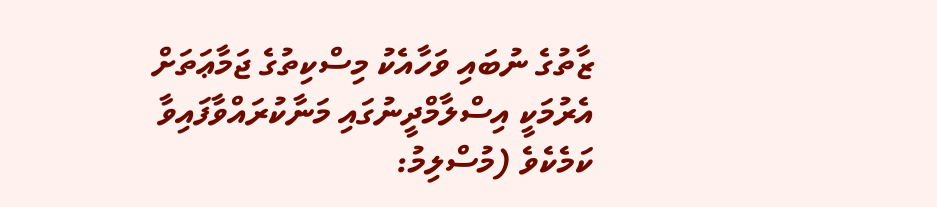ޒާތުގެ ނުބައި ވަހާއެކު މިސްކިތުގެ ޖަމާޢަތަށް އެރުމަކީ އިސްލާމްދީނުގައި މަނާކުރައްވާފައިވާ ކަމެކެވެ (މުސްލިމު: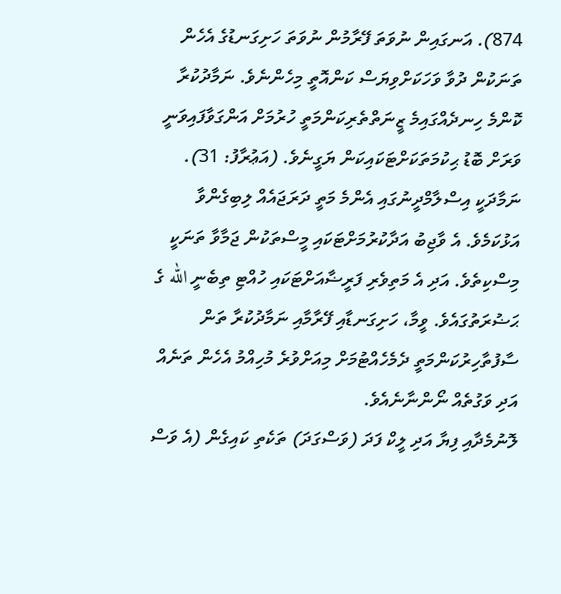874). އަނގައިން ނުވަތަ ފޭރާމުން ނުވަތަ ހަށިގަނޑުގެ އެހެން ތަނަކުން ދުވާ ވަހަކަށްވިޔަސް ކަންއޮތީ މިހެންނެވެ. ނަމާދުކުރާ ކޮންމެ ހިނދެއްގައިމެ ޒީނަތްތެރިކަންމަތީ ހުރުމަށް އަންގަވާފައިވަނީ ވަރަށް ބޮޑު ޙިކުމަތަކަށްޓަކައިކަން ޔަގީނެވެ. (އަޢުރާފު: 31). ނަމާދަކީ އިސްލާމްދީނުގައި އެންމެ މަތީ ދަރަޖައެއް ލިބިގެންވާ އަޅުކަމެވެ. އެ ވާޖިބު އަދާކުރުމަށްޓަކައި މީސްތަކުން ޖަމާވާ ތަނަކީ މިސްކިތެވެ. އަދި އެ މަތިވެރި ފަރީޟާއަށްޓަކައި ހުއްޓި ތިބެނީ الله ގެ ޙަޟުރަތުގައެވެ. ވީމާ، ހަށިގަނޑާއި ފޭރާމާއި ނަމާދުކުރާ ތަން ސާފުތާހިރުކަންމަތީ ދެމެހެއްޓުމަށް މިއަށްވުރެ މުހިއްމު އެހެން ތަނެއް އަދި ވަގުތެއް ނޯންނާނެއެވެ.
ލޮނުމެދާއި ފިޔާ އަދި ލީކް ފަދަ (ވަސްގަދަ) ތަކެތި ކައިގެން (އެ ވަސް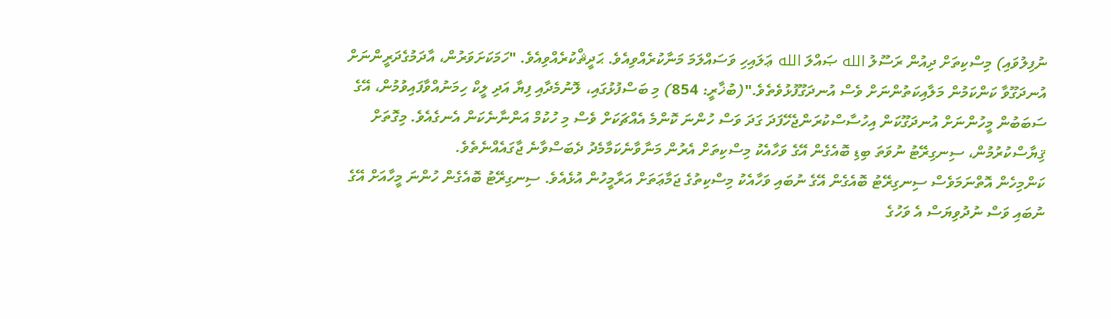ނުފިލުވައި) މިސްކިތަށް ދިއުން ރަސޫލު الله ޞައްލަ الله ޢަލައިހި ވަސައްލަމަ މަނާކުރެއްވިއެވެ. ޙަދީޘްކުރެއްވިއެވެ. "ހަމަކަށަވަރުން، އާދަމުގެދަރީންނަށް އުނދަގޫވާ ކަންކަމުން މަލާއިކަތުންނަށް ވެސް އުނދަގޫފުޅުވެތެވެ."(ބުޚާރީ: 854) މި ބަސްފުޅުގައި، ލޮނުމެދާއި ފިޔާ އަދި ލީކް ހިމަނުއްވާފައިވުމުން، އޭގެ ސަބަބުން މީހުންނަށް އުނދަގޫކަން އިހުސާސްކުރަންޖެހޭފަދަ ގަދަ ވަސް ހުންނަ ކޮންމެ އެއްޗަކަށް ވެސް މި ހުކުމް އަންނާނެކަން އެނގެއެވެ. މިގޮތަށް ޤިޔާސްކުރުމުން، ސިނގިރޭޓު ނުވަތަ ބިޑި ބޮއެގެން އޭގެ ވަހާއެކު މިސްކިތަށް އެރުން މަނާވާނެކަމާމެދު ދެބަސްވާނެ ޖާގައެއްނެތެވެ.
ކަންމިހެން އޮތްނަމަވެސް ސިނގިރޭޓު ބޮއެގެން އޭގެ ނުބައި ވަހާއެކު މިސްކިތުގެ ޖަމާޢަތަށް އަރާމީހުން އުޅެއެވެ. ސިނގިރޭޓު ބޮއެގެން ހުންނަ މީހާއަށް އޭގެ ނުބައި ވަސް ނުދުވިޔަސް އެ ވަހުގެ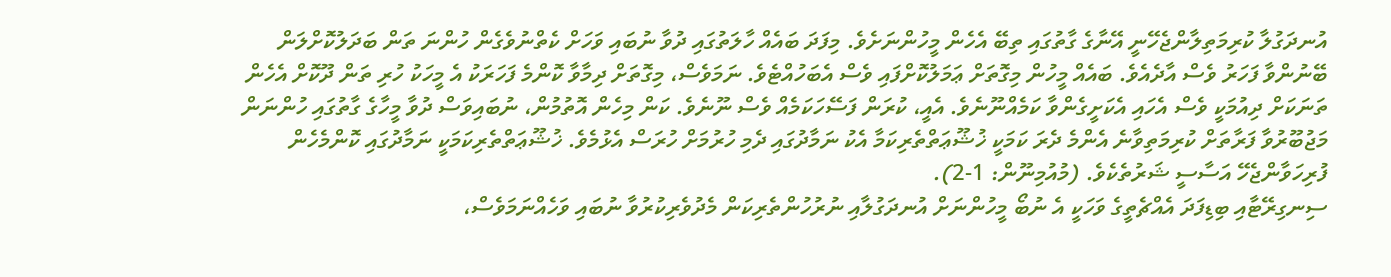އުނދަގުލާ ކުރިމަތިލާންޖެހޭނީ އޭނާގެ ގާތުގައި ތިބޭ އެހެން މީހުންނަށެވެ. މިފަދަ ބައެއް ހާލަތުގައި ދުވާ ނުބައި ވަހަށް ކެތްނުވެގެން ހުންނަ ތަން ބަދަލުކޮށްލަން ބޭނުންވާ ފަހަރު ވެސް އާދެއެވެ. ބައެއް މީހުން މިގޮތަށް ޢަމަލުކޮށްފައި ވެސް އެބަހުއްޓެވެ. ނަމަވެސް، މިގޮތަށް ދިމާވާ ކޮންމެ ފަހަރަކު އެ މީހަކު ހުރި ތަން ދޫކޮށް އެހެން ތަނަކަށް ދިއުމަކީ ވެސް އެހައި އެކަށީގެންވާ ކަމެއްނޫނެވެ. އެއީ، ކުރަން ފަސޭހަކަމެއް ވެސް ނޫނެވެ. ކަން މިހެން އޮތުމުން، ނުބައިވަސް ދުވާ މީހާގެ ގާތުގައި ހުންނަން މަޖުބޫރުވާ ފަރާތަށް ކުރިމަތިވާނެ އެންމެ ދެރަ ކަމަކީ ޚުޝޫޢަތްތެރިކަމާ އެކު ނަމާދުގައި ދެމި ހުރުމަށް ހުރަސް އެޅުމެވެ. ޚުޝޫޢަތްތެރިކަމަކީ ނަމާދުގައި ކޮންމެހެން ފުރިހަވާންޖެހޭ އަސާސީ ޝަރުތެކެވެ. (މުއުމިނޫން: 1-2).
ސިނގިރޭޓާއި ބިޑިފަދަ އެއްޗެތީގެ ވަހަކީ އެ ނުބޯ މީހުންނަށް އުނދަގުލާއި ނުރުހުންތެރިކަން މެދުވެރިކުރުވާ ނުބައި ވަހެއްނަމަވެސް،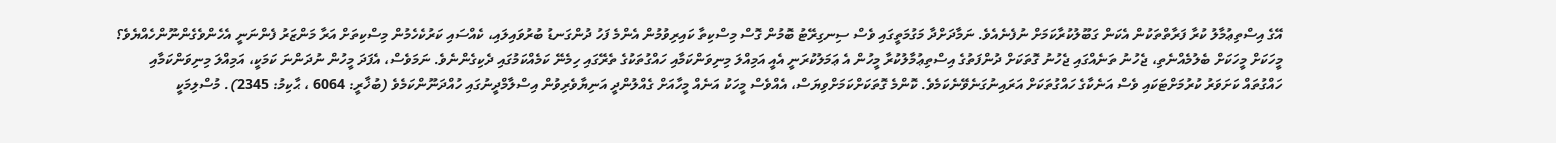އޭގެ އިސްތިޢުމާލު ކުރާ ފަރާތްތަކުން އެކަން ގަބޫލުކުރާކަމަށް ނުފެނެއެވެ. ނަމާދަށްދާ މަގުމަތީގައި ވެސް ސިނގިރޭޓު ބޮމުން ގޮސް މިސްކިތާ ކައިރިވުމުން އެންމެ ފަހު ދުންގަނޑު ބުރުވައިލައި، ކެއްސައި ކަރުކެހެމުން މިސްކިތަށް އަރާ މަންޒަރު ފެންނަނީ އެހެންވެގެންނޫންހެއްޔެވެ؟
މީހަކަށް މީހަކަށް ބެލުމެއްނެތި، ޖެހުނު ތަނެއްގައި ޖެހުނު ގޮތަކަށް ދުންފަތުގެ އިސްތިޢުމާލުކުރާ މީހުން އެ ޢަމަލުކުރަނީ އެއީ އަމިއްލަ މިނިވަންކަމާއި ހައްގުތަކުގެ ތެރޭގައި ހިމެނޭ ކަމެއްކަމުގައި ދެކިގެންނެވެ. ނަމަވެސް، އެފަދަ މީހުން ނުދަންނަ ކަމަކީ، އަމިއްލަ މިނިވަންކަމާއި ހައްގުތައް ކަށަވަރު ކުރުމަށްޓަކައި ވެސް އަނެކާގެ ހައްގުތަކަށް އަރައިނުގަނެވޭނެކަމެވެ. ކޮންމެ ގޮތަކަށްކަމަށްވިޔަސް، އެއްވެސް މީހަކު އަނެއް މީހާއަށް ގެއްލުންދީ އަނިޔާވެރިވުން އިސްލާމްދީނުގައި ހުއްދަނޫންކަމެވެ (ބުޚާރީ: 6064 ، ޙާކިމު: 2345). މުސްލިމަކީ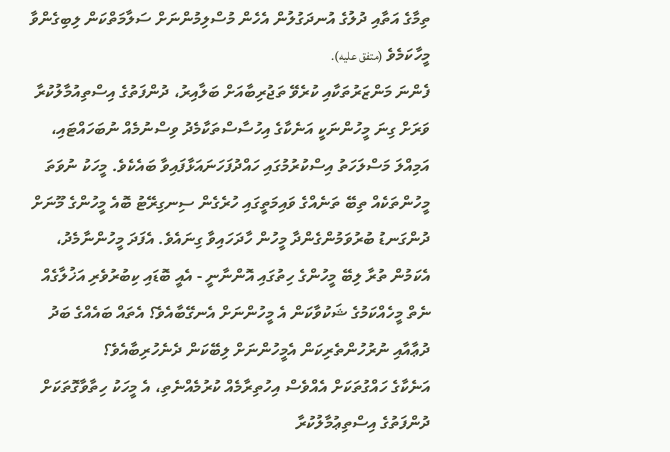ތިމާގެ އަތާއި ދުލުގެ އުނދަގުލުން އެހެން މުސްލިމުންނަށް ސަލާމަތްކަން ލިބިގެންވާ މީހާކަމެވެ (متفق عليه).
ފެންނަ މަންޒަރުތަކާއި ކުރެވޭ ތަޖުރިބާއަށް ބަލާއިރު، ދުންފަތުގެ އިސްތިއުމާލުކުރާ ވަރަށް ގިނަ މީހުންނަކީ އަނެކާގެ އިހުސާސްތަކާމެދު ވިސްނުމެއް ނުބަހައްޓައި، އަމިއްލަ މަސްލަހަތު އިސްކުރުމުގައި ހައްދުފަހަނައަޅާފައިވާ ބައެކެވެ. މީހަކު ނުވަތަ މީހުންތަކެއް ތިބޭ ތަނެއްގެ ވައިމަތީގައި ހުރެގެން ސިނގިރޭޓު ބޮއެ މީހުންގެ މޫނަށް ދުންގަނޑު ބުރުވަމުންގެންދާ މީހުން ހާދަހައިވާ ގިނައެވެ. އެފަދަ މީހުންނާމެދު، އެކަމުން ތުރާ ލިބޭ މީހުންގެ ހިތުގައި އޮންނާނީ - އެއީ ބޮޑައި ކިބުރުވެރި އަޚުލާގެއް ނެތް މީހެއްކަމުގެ ޝަކުވާކަން އެ މީހުންނަށް އެނގޭބާއެވެ؟ އެތައް ބައެއްގެ ބަދު ދުޢާއާއި ނުރުހުންތެރިކަން އެމީހުންނަށް ލިބޭކަން ދެނެހުރިބާއެވެ؟
އަނެކާގެ ހައްގުތަކަށް އެއްވެސް އިހުތިރާމެއް ކުރުމެއްނެތި، އެ މީހަކު ހިތާވާގޮތަކަށް ދުންފަތުގެ އިސްތިޢުމާލުކުރާ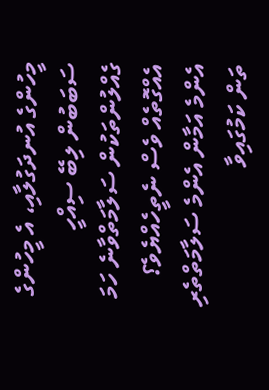މީހުންގެ އުނދަގުލާއި، އެ މީހުންގެ ސަބަބުން ލިބޭ ސިއްހީ ގެއްލުންތަކުން ސަލާމަތްވާނެ ހަމަ އެއްގޮތެއް ވެސް ނެތީހެއްޔެވެ؟ އެންމެ އަމާން އެންމެ ސަލާމަތްތެރި ތަން ކަމުގައިވާ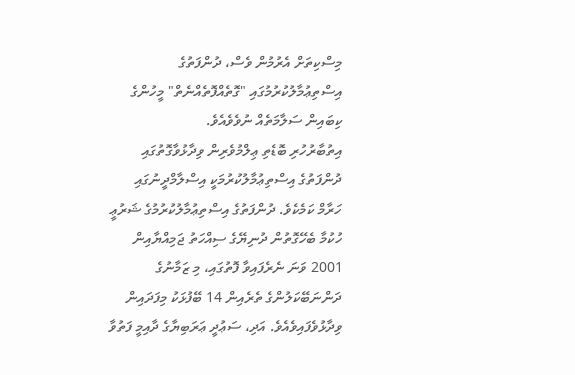މިސްކިތަށް އެރުމުން ވެސް، ދުންފަތުގެ އިސްތިޢުމާލުކުރުމުގައި "ގޮތެއްފޮތެއްނެތް" މީހުންގެ ކިބައިން ސަލާމަތެއް ނުވެވެއެވެ.
އިތުބާރުހުރި ބޮޑެތި ޢިލްމުވެރިން ވިދާޅުވާގޮތުގައި ދުންފަތުގެ އިސްތިޢުމާލުކުރުމަކީ އިސްލާމްދީނުގައި ހަރާމް ކަމެކެވެ. ދުންފަތުގެ އިސްތިޢުމާލުކުރުމުގެ ޝަރުޢީ ހުކުމާ ބެހޭގޮތުން ދުނިޔޭގެ ސިއްހަތު ޖަމިއްޔާއިން 2001 ވަނަ ނެރެފައިވާ ފޮތުގައި، މި ޒަމާނުގެ ދަންނަބޭކަލުންގެ ތެރެއިން 14 ބޭފުޅަކު މިފަދައިން ވިދާޅުވެފައިވެއެވެ. އަދި، ސަޢުދީ ޢަރަބިޔާގެ ދާއިމީ ފަތުވާ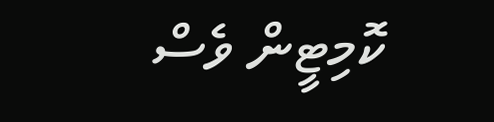ކޮމިޓީން ވެސް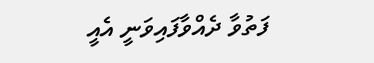ފަތުވާ ދެއްވާފައިވަނީ އެއީ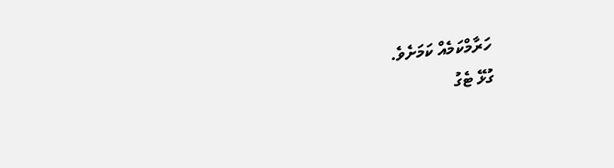ހަރާމްކަމެއް ކަމަށެވެ.
ގުޅޭ ޓެގު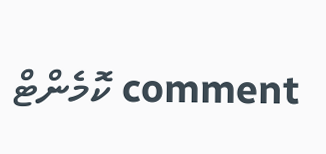comment ކޮމެންޓް